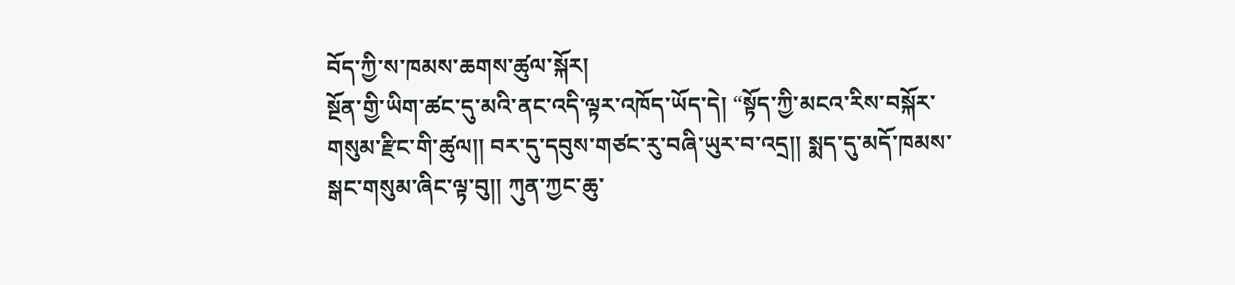བོད་ཀྱི་ས་ཁམས་ཆགས་ཚུལ་སྐོར།
སྔོན་གྱི་ཡིག་ཚང་དུ་མའི་ནང་འདི་ལྟར་འཁོད་ཡོད་དེ། “སྟོད་ཀྱི་མངའ་རིས་བསྐོར་གསུམ་རྫིང་གི་ཚུལ།། བར་དུ་དབུས་གཙང་རུ་བཞི་ཡུར་བ་འདྲ།། སྨད་དུ་མདོ་ཁམས་སྒང་གསུམ་ཞིང་ལྟ་བུ།། ཀུན་ཀྱང་ཆུ་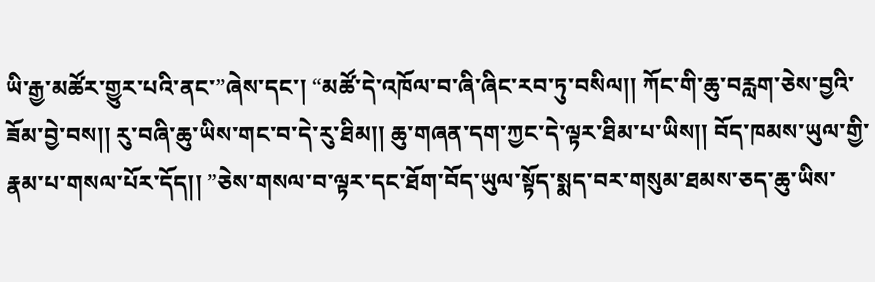ཡི་རྒྱ་མཚོར་གྱུར་པའི་ནང་”ཞེས་དང་། “མཚོ་དེ་འཁོལ་བ་ཞི་ཞིང་རབ་ཏུ་བསིལ།། ཀོང་གི་ཆུ་བརླག་ཅེས་བྱའི་ཟོམ་བྱེ་བས།། རུ་བཞི་ཆུ་ཡིས་གང་བ་དེ་རུ་ཐིམ།། ཆུ་གཞན་དག་ཀྱང་དེ་ལྟར་ཐིམ་པ་ཡིས།། བོད་ཁམས་ཡུལ་གྱི་རྣམ་པ་གསལ་པོར་དོད།། ”ཅེས་གསལ་བ་ལྟར་དང་ཐོག་བོད་ཡུལ་སྟོད་སྨད་བར་གསུམ་ཐམས་ཅད་ཆུ་ཡིས་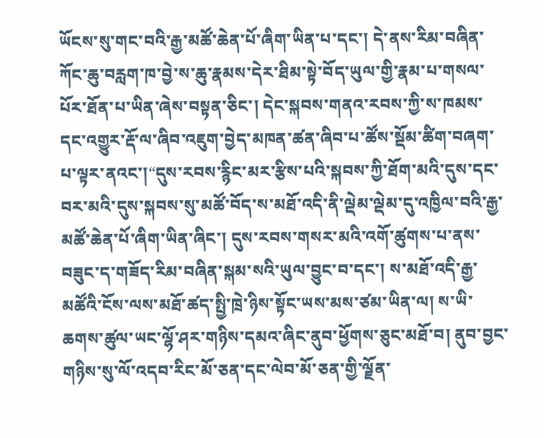ཡོངས་སུ་གང་བའི་རྒྱ་མཚོ་ཆེན་པོ་ཞིག་ཡིན་པ་དང་། དེ་ནས་རིམ་བཞིན་ཀོང་ཆུ་བརླག་ཁ་བྱེ་ས་ཆུ་རྣམས་དེར་ཐིམ་སྟེ་བོད་ཡུལ་གྱི་རྣམ་པ་གསལ་པོར་ཐོན་པ་ཡིན་ཞེས་བསྟན་ཅིང་། དེང་སྐབས་གནའ་རབས་ཀྱི་ས་ཁམས་དང་འགྱུར་རྡོ་ལ་ཞིབ་འཇུག་བྱེད་མཁན་ཚན་ཞིབ་པ་ཚོས་སྡོམ་ཚིག་བཞག་པ་ལྟར་ནའང་།“དུས་རབས་རྙིང་མར་རྩིས་པའི་སྐབས་ཀྱི་ཐོག་མའི་དུས་དང་བར་མའི་དུས་སྐབས་སུ་མཚོ་བོད་ས་མཐོ་འདི་ནི་ལྡེམ་ལྡེམ་དུ་འཁྱིལ་བའི་རྒྱ་མཚོ་ཆེན་པོ་ཞིག་ཡིན་ཞིང་། དུས་རབས་གསར་མའི་འགོ་ཚུགས་པ་ནས་བཟུང་ད་གཟོད་རིམ་བཞིན་སྐམ་སའི་ཡུལ་བྱུང་བ་དང་། ས་མཐོ་འདི་རྒྱ་མཚོའི་ངོས་ལས་མཐོ་ཚད་སྤྱི་ཁྲེ་ཉིས་སྟོང་ཡས་མས་ཙམ་ཡིན་ལ། ས་ཡི་ཆགས་ཚུལ་ཡང་ལྷོ་ཤར་གཉིས་དམའ་ཞིང་ནུབ་ཕྱོགས་ཅུང་མཐོ་བ། ནུབ་བྱང་གཉིས་སུ་ལོ་འདབ་རིང་མོ་ཅན་དང་ལེབ་མོ་ཅན་གྱི་ལྗོན་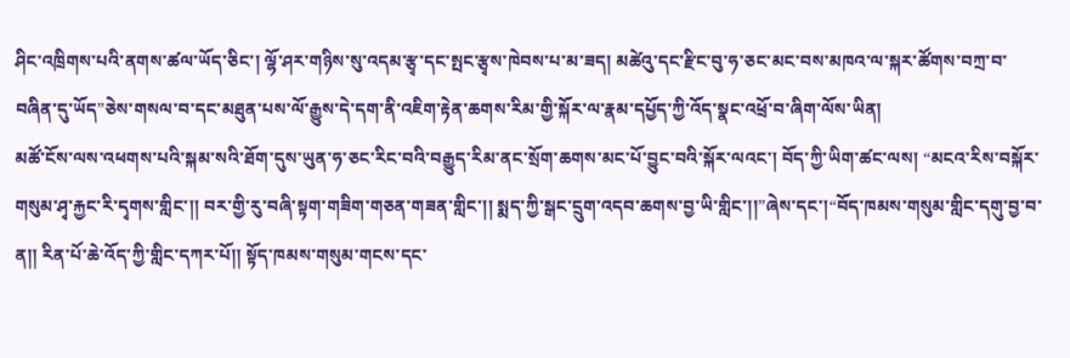ཤིང་འཁྲིགས་པའི་ནགས་ཚལ་ཡོད་ཅིང་། ལྷོ་ཤར་གཉིས་སུ་འདམ་རྩྭ་དང་སྤང་རྩྭས་ཁེབས་པ་མ་ཟད། མཚེའུ་དང་རྫིང་བུ་ཧ་ཅང་མང་བས་མཁའ་ལ་སྐར་ཚོགས་བཀྲ་བ་བཞིན་དུ་ཡོད”ཅེས་གསལ་བ་དང་མཐུན་པས་ལོ་རྒྱུས་དེ་དག་ནི་འཇིག་རྟེན་ཆགས་རིམ་གྱི་སྐོར་ལ་རྣམ་དཔྱོད་ཀྱི་འོད་སྣང་འཕྲོ་བ་ཞིག་ལོས་ཡིན།
མཚོ་ངོས་ལས་འཕགས་པའི་སྐམ་སའི་ཐོག་དུས་ཡུན་ཧ་ཅང་རིང་བའི་བརྒྱུད་རིམ་ནང་སྲོག་ཆགས་མང་པོ་བྱུང་བའི་སྐོར་ལའང་། བོད་ཀྱི་ཡིག་ཚང་ལས། “མངའ་རིས་བསྐོར་གསུམ་ཤྭ་རྐྱང་རི་དྭགས་གླིང་།། བར་གྱི་རུ་བཞི་སྟག་གཟིག་གཅན་གཟན་གླིང་།། སྨད་ཀྱི་སྒང་དྲུག་འདབ་ཆགས་བྱ་ཡི་གླིང་།།”ཞེས་དང་།“བོད་ཁམས་གསུམ་གླིང་དགུ་བྱ་བ་ན།། རིན་པོ་ཆེ་འོད་ཀྱི་གླིང་དཀར་པོ།། སྟོད་ཁམས་གསུམ་གངས་དང་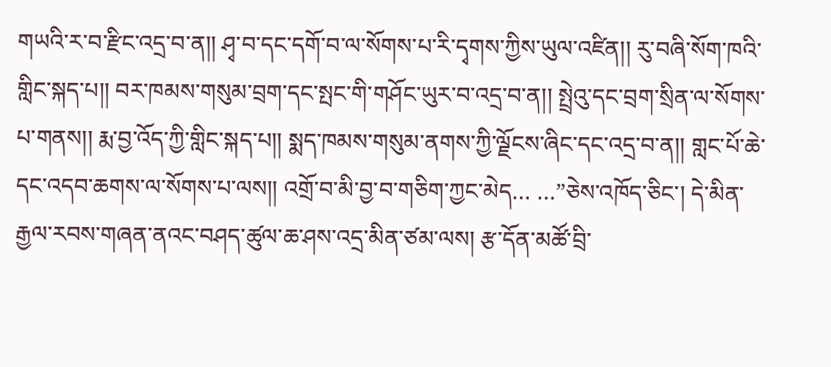གཡའི་ར་བ་རྫིང་འདྲ་བ་ན།། ཤྭ་བ་དང་དགོ་བ་ལ་སོགས་པ་རི་དྭགས་ཀྱིས་ཡུལ་འཛིན།། རུ་བཞི་སོག་ཁའི་གླིང་སྐད་པ།། བར་ཁམས་གསུམ་བྲག་དང་སྤང་གི་གཤོང་ཡུར་བ་འདྲ་བ་ན།། སྤྲེའུ་དང་བྲག་སྲིན་ལ་སོགས་པ་གནས།། རྨ་བྱ་འོད་ཀྱི་གླིང་སྐད་པ།། སྨད་ཁམས་གསུམ་ནགས་ཀྱི་ལྗོངས་ཞིང་དང་འདྲ་བ་ན།། གླང་པོ་ཆེ་དང་འདབ་ཆགས་ལ་སོགས་པ་ལས།། འགྲོ་བ་མི་བྱ་བ་གཅིག་ཀྱང་མེད… …”ཅེས་འཁོད་ཅིང་། དེ་མིན་རྒྱལ་རབས་གཞན་ནའང་བཤད་ཚུལ་ཆ་ཤས་འདྲ་མིན་ཙམ་ལས། རྩ་དོན་མཚོ་བྲི་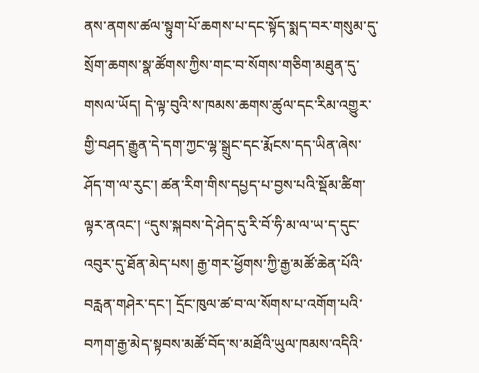ནས་ནགས་ཚལ་སྟུག་པོ་ཆགས་པ་དང་སྟོད་སྨད་བར་གསུམ་དུ་སྲོག་ཆགས་སྣ་ཚོགས་ཀྱིས་གང་བ་སོགས་གཅིག་མཐུན་དུ་གསལ་ཡོད། དེ་ལྟ་བུའི་ས་ཁམས་ཆགས་ཚུལ་དང་རིམ་འགྱུར་གྱི་བཤད་རྒྱུན་དེ་དག་ཀྱང་ལྷ་སྒྲུང་དང་རྨོངས་དད་ཡིན་ཞེས་ཤོད་ག་ལ་རུང་། ཚན་རིག་གིས་དཔྱད་པ་བྱས་པའི་སྡོམ་ཚིག་ལྟར་ནའང་། “དུས་སྐབས་དེ་ཤེད་དུ་རི་བོ་ཧི་མ་ལ་ཡ་ད་དུང་འབུར་དུ་ཐོན་མེད་པས། རྒྱ་གར་ཕྱོགས་ཀྱི་རྒྱ་མཚོ་ཆེན་པོའི་བརླན་གཤེར་དང་། དྲོང་ཁུལ་ཚ་བ་ལ་སོགས་པ་འགོག་པའི་བཀག་རྒྱ་མེད་སྟབས་མཚོ་བོད་ས་མཐོའི་ཡུལ་ཁམས་འདིའི་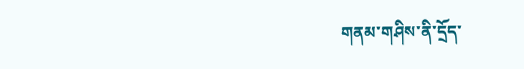གནམ་གཤིས་ནི་དྲོད་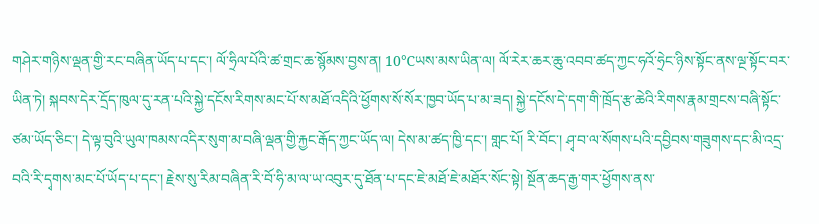གཤེར་གཉིས་ལྡན་གྱི་རང་བཞིན་ཡོད་པ་དང་། ལོ་ཧྲིལ་པོའི་ཚ་གྲང་ཆ་སྙོམས་བྱས་ན། 10℃ཡས་མས་ཡིན་ལ། ལོ་རེར་ཆར་ཆུ་འབབ་ཚད་ཀྱང་ཧའོ་ཧྲེང་ཉིས་སྟོང་ནས་ལྔ་སྟོང་བར་ཡིན་ཏེ། སྐབས་དེར་དྲོད་ཁུལ་དུ་རན་པའི་སྐྱེ་དངོས་རིགས་མང་པོ་ས་མཐོ་འདིའི་ཕྱོགས་སོ་སོར་ཁྱབ་ཡོད་པ་མ་ཟད། སྐྱེ་དངོས་དེ་དག་གི་ཁྲོད་རྩ་ཆེའི་རིགས་རྣམ་གྲངས་བཞི་སྟོང་ཙམ་ཡོད་ཅིང་། དེ་ལྟ་བུའི་ཡུལ་ཁམས་འདིར་སུག་མ་བཞི་ལྡན་གྱི་རྐྱང་རྒོད་ཀྱང་ཡོད་ལ། དེས་མ་ཚད་ཁྱི་དང་། གླང་པོ། རི་བོང་། ཤྭ་བ་ལ་སོགས་པའི་དབྱིབས་གཟུགས་དང་མི་འདྲ་བའི་རི་དྭགས་མང་པོ་ཡོད་པ་དང་། རྗེས་སུ་རིམ་བཞིན་རི་བོ་ཧི་མ་ལ་ཡ་འབུར་དུ་ཐོན་པ་དང་ཇེ་མཐོ་ཇེ་མཐོར་སོང་སྟེ། སྔོན་ཆད་རྒྱ་གར་ཕྱོགས་ནས་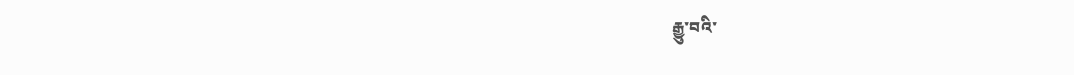རྒྱུ་བའི་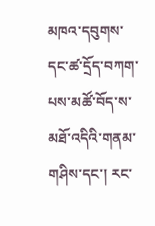མཁའ་དབུགས་དང་ཚ་དྲོད་བཀག་པས་མཚོ་བོད་ས་མཐོ་འདིའི་གནམ་གཤིས་དང་། རང་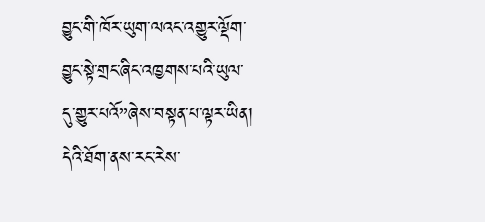བྱུང་གི་ཁོར་ཡུག་ལའང་འགྱུར་ལྡོག་བྱུང་སྟེ་གྲང་ཞིང་འཁྱགས་པའི་ཡུལ་དུ་གྱུར་པའོ”ཞེས་བསྟན་པ་ལྟར་ཡིན། དེའི་ཐོག་ནས་རང་རེས་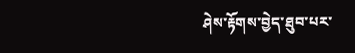ཤེས་རྟོགས་བྱེད་ཐུབ་པར་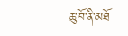ཆུ་བོ་ནི་མཐོ